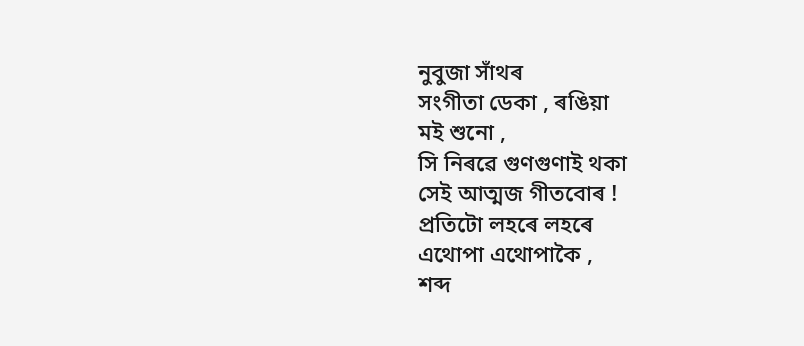নুবুজা সাঁথৰ
সংগীতা ডেকা , ৰঙিয়া
মই শুনো ,
সি নিৰৱে গুণগুণাই থকা
সেই আত্মজ গীতবোৰ !
প্ৰতিটো লহৰে লহৰে
এথোপা এথোপাকৈ ,
শব্দ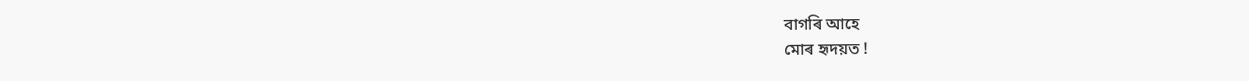বাগৰি আহে
মোৰ হৃদয়ত !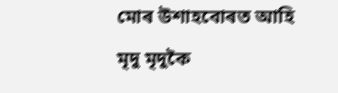মোৰ উশাহবোৰত আহি
মৃদু মৃদুকৈ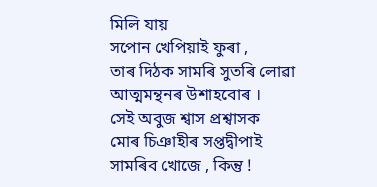মিলি যায়
সপোন খেপিয়াই ফুৰা ,
তাৰ দিঠক সামৰি সুতৰি লোৱা
আত্মমন্থনৰ উশাহবোৰ ।
সেই অবুজ শ্বাস প্ৰশ্বাসক
মোৰ চিঞাহীৰ সপ্তদ্বীপাই
সামৰিব খোজে , কিন্তু !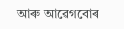আৰু আৱেগবোৰ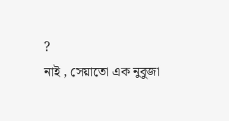?
নাই , সেয়াতো এক নুবুজা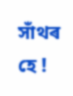সাঁথৰ হে !